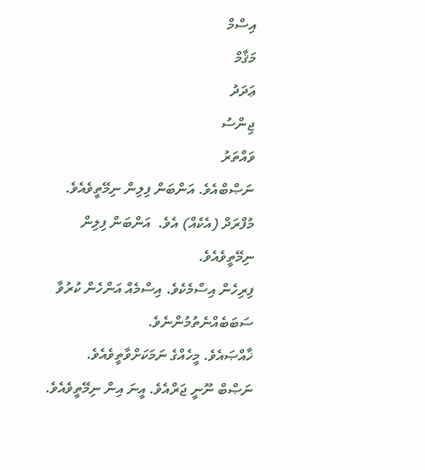އިސްމް
މަޤާމް
ޢަދަދު
ޖިންސު
ވައްތަރު
ނަޞްބްއެވެ. އަންބަން ފިލިން ނިމޭތީވެއެވެ.
މުފްރަދް (އެކެއް) އެވެ.  އަންބަން ފިލިން ނިމޭތީވެއެވެ.
ފިރިހެން އިސްމެކެވެ. އިސްމެއް އަންހެން ކުރުވާ ސަބަބެއްނެތުމުންނެވެ.
ޚާއްޞައެވެ. މީހެއްގެ ނަމަކަށްވާތީވެއެވެ.
ނަޞްބް ނޫނީ ޖަރްއެވެ. އީނަ އިން ނިމޭތީވެއެވެ.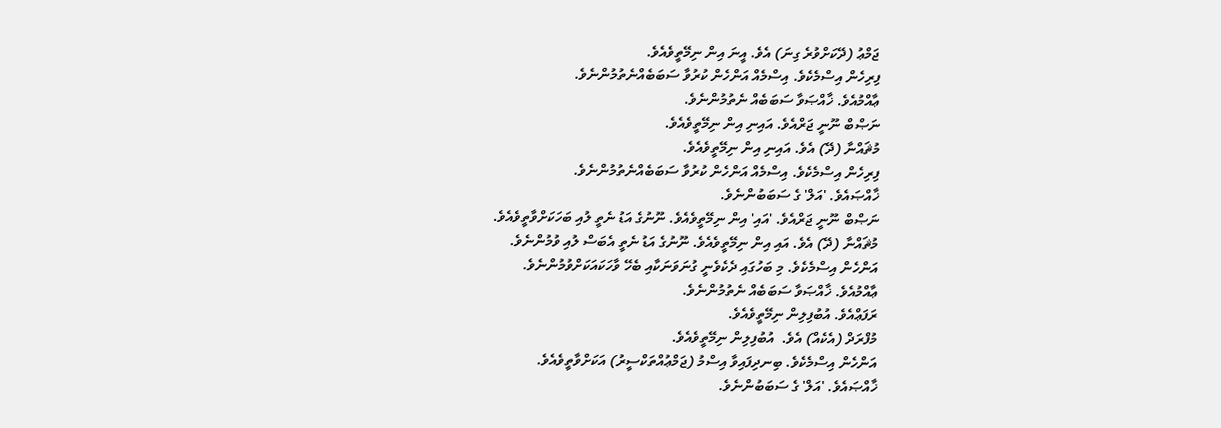ޖަމްޢު (ދޭކަށްވުރެ ގިނަ) އެވެ. އީނަ އިން ނިމޭތީވެއެވެ.
ފިރިހެން އިސްމެކެވެ. އިސްމެއް އަންހެން ކުރުވާ ސަބަބެއްނެތުމުންނެވެ.
ޢާއްމުއެވެ. ޚާއްޞަވާ ސަބަބެއް ނެތުމުންނެވެ.
ނަޞްބް ނޫނީ ޖަރްއެވެ. އައިނި އިން ނިމޭތީވެއެވެ.
މުޘައްނާ (ދޭ) އެވެ. އައިނި އިން ނިމޭތީވެއެވެ.
ފިރިހެން އިސްމެކެވެ. އިސްމެއް އަންހެން ކުރުވާ ސަބަބެއްނެތުމުންނެވެ.
ޚާއްޞައެވެ. 'އަލް' ގެ ސަބަބުންނެވެ.
ނަޞްބް ނޫނީ ޖަރްއެވެ. 'އައި' އިން ނިމޭތީވެއެވެ. ނޫނުގެ އަޑު ނެތީ ލުއި ބަހަކަށްވާތީވެއެވެ.
މުޘައްނާ (ދޭ) އެވެ. އައި އިން ނިމޭތީވެއެވެ. ނޫނުގެ އަޑު ނެތީ އެބަސް ލުއި ވުމުންނެވެ.
އަންހެން އިސްމެކެވެ. މި ބަހުގައި ދެކެވެނީ ގުނަވަނަކާއި ބެހޭ ވާހަކައަކަށްވުމުންނެވެ.
ޢާއްމުއެވެ. ޚާއްޞަވާ ސަބަބެއް ނެތުމުންނެވެ.
ރަފަޢްއެވެ. އުބުފިލިން ނިމޭތީވެއެވެ.
މުފްރަދް (އެކެއް) އެވެ.  އުބުފިލިން ނިމޭތީވެއެވެ.
އަންހެން އިސްމެކެވެ. ބިނދިފައިވާ އިސްމު (ޖަމްޢުއްތަކްސީރު) އަކަށްވާތީވެއެވެ.
ޚާއްޞައެވެ. 'އަލް' ގެ ސަބަބުންނެވެ.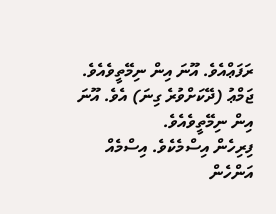ރަފަޢްއެވެ. އޫނަ އިން ނިމޭތީވެއެވެ.
ޖަމްޢު (ދޭކަށްވުރެ ގިނަ) އެވެ. އޫނަ އިން ނިމޭތީވެއެވެ.
ފިރިހެން އިސްމެކެވެ. އިސްމެއް އަންހެން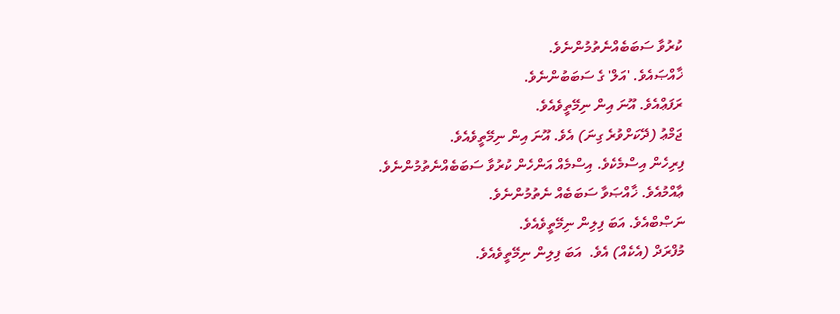ކުރުވާ ސަބަބެއްނެތުމުންނެވެ.
ޚާއްޞައެވެ. 'އަލް' ގެ ސަބަބުންނެވެ.
ރަފަޢްއެވެ. އޫނަ އިން ނިމޭތީވެއެވެ.
ޖަމްޢު (ދޭކަށްވުރެ ގިނަ) އެވެ. އޫނަ އިން ނިމޭތީވެއެވެ.
ފިރިހެން އިސްމެކެވެ. އިސްމެއް އަންހެން ކުރުވާ ސަބަބެއްނެތުމުންނެވެ.
ޢާއްމުއެވެ. ޚާއްޞަވާ ސަބަބެއް ނެތުމުންނެވެ.
ނަޞްބްއެވެ. އަބަ ފިލިން ނިމޭތީވެއެވެ.
މުފްރަދް (އެކެއް) އެވެ.  އަބަ ފިލިން ނިމޭތީވެއެވެ.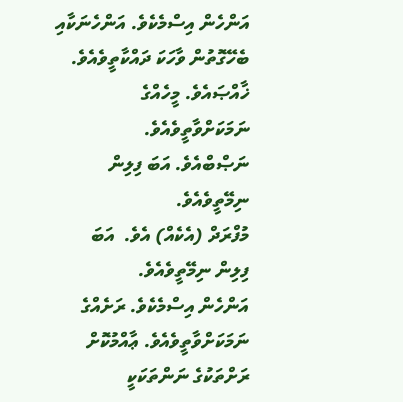އަންހެން އިސްމެކެވެ. އަންހެނަކާއި ބެހޭގޮތުން ވާހަކަ ދައްކާތީވެއެވެ.
ޚާއްޞައެވެ. މީހެއްގެ ނަމަކަށްވާތީވެއެވެ.
ނަޞްބްއެވެ. އަބަ ފިލިން ނިމޭތީވެއެވެ.
މުފްރަދް (އެކެއް) އެވެ.  އަބަ ފިލިން ނިމޭތީވެއެވެ.
އަންހެން އިސްމެކެވެ. ރަށެއްގެ ނަމަކަށްވާތީވެއެވެ. ޢާއްމުކޮށް ރަށްތަކުގެ ނަންތަކަކީ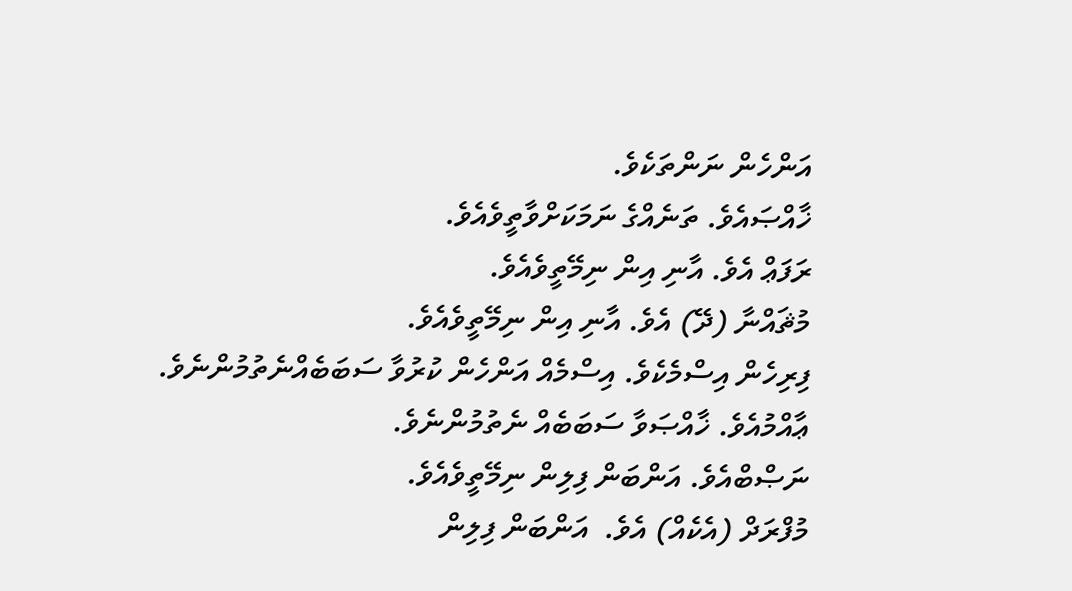އަންހެން ނަންތަކެވެ.
ޚާއްޞައެވެ. ތަނެއްގެ ނަމަކަށްވާތީވެއެވެ.
ރަފަޢް އެވެ. އާނި އިން ނިމޭތީވެއެވެ.
މުޘައްނާ (ދޭ) އެވެ. އާނި އިން ނިމޭތީވެއެވެ.
ފިރިހެން އިސްމެކެވެ. އިސްމެއް އަންހެން ކުރުވާ ސަބަބެއްނެތުމުންނެވެ.
ޢާއްމުއެވެ. ޚާއްޞަވާ ސަބަބެއް ނެތުމުންނެވެ.
ނަޞްބްއެވެ. އަންބަން ފިލިން ނިމޭތީވެއެވެ.
މުފްރަދް (އެކެއް) އެވެ.  އަންބަން ފިލިން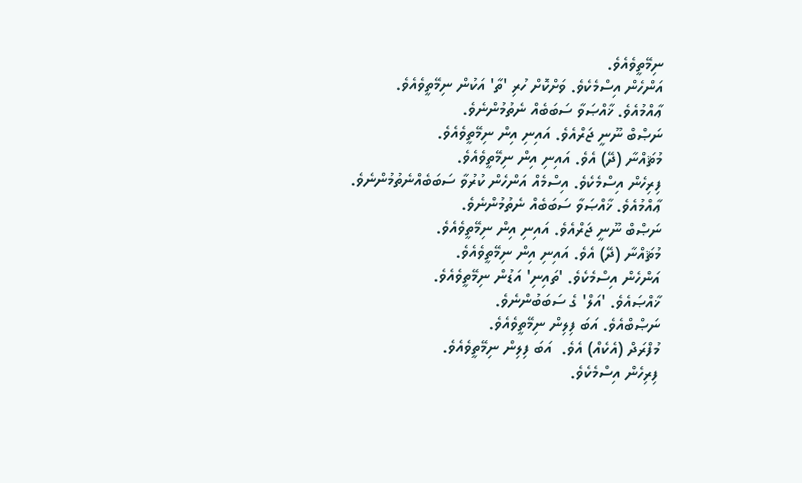ނިމޭތީވެއެވެ.
އަންހެން އިސްމެކެވެ. ވަށްކޮށް ހުރި 'ތާ' އަކުން ނިމޭތީވެއެވެ.
ޢާއްމުއެވެ. ޚާއްޞަވާ ސަބަބެއް ނެތުމުންނެވެ.
ނަޞްބް ނޫނީ ޖަރްއެވެ. އައިނި އިން ނިމޭތީވެއެވެ.
މުޘައްނާ (ދޭ) އެވެ. އައިނި އިން ނިމޭތީވެއެވެ.
ފިރިހެން އިސްމެކެވެ. އިސްމެއް އަންހެން ކުރުވާ ސަބަބެއްނެތުމުންނެވެ.
ޢާއްމުއެވެ. ޚާއްޞަވާ ސަބަބެއް ނެތުމުންނެވެ.
ނަޞްބް ނޫނީ ޖަރްއެވެ. އައިނި އިން ނިމޭތީވެއެވެ.
މުޘައްނާ (ދޭ) އެވެ. އައިނި އިން ނިމޭތީވެއެވެ.
އަންހެން އިސްމެކެވެ. 'ތައިނި' އަޑުން ނިމޭތީވެއެވެ.
ޚާއްޞައެވެ. 'އަލް' ގެ ސަބަބުންނެވެ.
ނަޞްބްއެވެ. އަބަ ފިލިން ނިމޭތީވެއެވެ.
މުފްރަދް (އެކެއް) އެވެ.  އަބަ ފިލިން ނިމޭތީވެއެވެ.
ފިރިހެން އިސްމެކެވެ.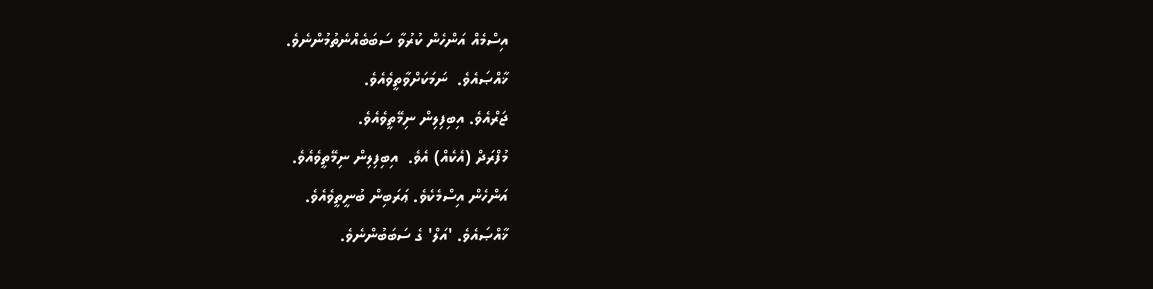އިސްމެއް އަންހެން ކުރުވާ ސަބަބެއްނެތުމުންނެވެ.
ޚާއްޞައެވެ.  ނަމަކަށްވާތީވެއެވެ.
ޖަރްއެވެ. އިބިފިލިން ނިމޭތީވެއެވެ.
މުފްރަދް (އެކެއް) އެވެ.  އިބިފިލިން ނިމޭތީވެއެވެ.
އަންހެން އިސްމެކެވެ. ޢަރަބިން ބުނީތީވެއެވެ.
ޚާއްޞައެވެ. 'އަލް' ގެ ސަބަބުންނެވެ.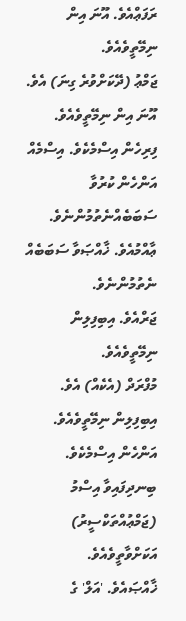ރަފަޢްއެވެ. އޫނަ އިން ނިމޭތީވެއެވެ.
ޖަމްޢު (ދޭކަށްވުރެ ގިނަ) އެވެ. އޫނަ އިން ނިމޭތީވެއެވެ.
ފިރިހެން އިސްމެކެވެ. އިސްމެއް އަންހެން ކުރުވާ ސަބަބެއްނެތުމުންނެވެ.
ޢާއްމުއެވެ. ޚާއްޞަވާ ސަބަބެއް ނެތުމުންނެވެ.
ޖަރްއެވެ. އިބިފިލިން ނިމޭތީވެއެވެ.
މުފްރަދް (އެކެއް) އެވެ.  އިބިފިލިން ނިމޭތީވެއެވެ.
އަންހެން އިސްމެކެވެ. ބިނދިފައިވާ އިސްމު (ޖަމްޢުއްތަކްސީރު) އަކަށްވާތީވެއެވެ.
ޚާއްޞައެވެ. 'އަލް' ގެ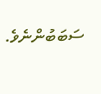ސަބަބުންނެވެ.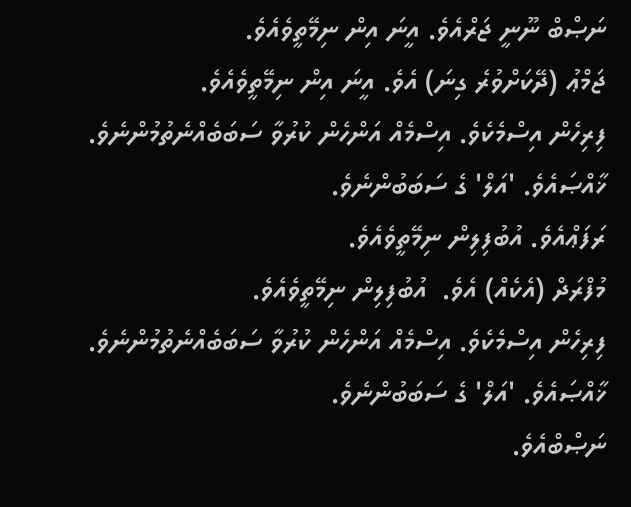ނަޞްބް ނޫނީ ޖަރްއެވެ. އީނަ އިން ނިމޭތީވެއެވެ.
ޖަމްޢު (ދޭކަށްވުރެ ގިނަ) އެވެ. އީނަ އިން ނިމޭތީވެއެވެ.
ފިރިހެން އިސްމެކެވެ. އިސްމެއް އަންހެން ކުރުވާ ސަބަބެއްނެތުމުންނެވެ.
ޚާއްޞައެވެ. 'އަލް' ގެ ސަބަބުންނެވެ.
ރަފަޢްއެވެ. އުބުފިލިން ނިމޭތީވެއެވެ.
މުފްރަދް (އެކެއް) އެވެ.  އުބުފިލިން ނިމޭތީވެއެވެ.
ފިރިހެން އިސްމެކެވެ. އިސްމެއް އަންހެން ކުރުވާ ސަބަބެއްނެތުމުންނެވެ.
ޚާއްޞައެވެ. 'އަލް' ގެ ސަބަބުންނެވެ.
ނަޞްބްއެވެ.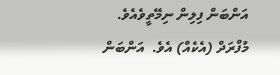އަންބަން ފިލިން ނިމޭތީވެއެވެ.
މުފްރަދް (އެކެއް) އެވެ.  އަންބަން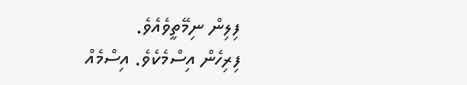ފިލިން ނިމޭތީވެއެވެ.
ފިރިހެން އިސްމެކެވެ. އިސްމެއް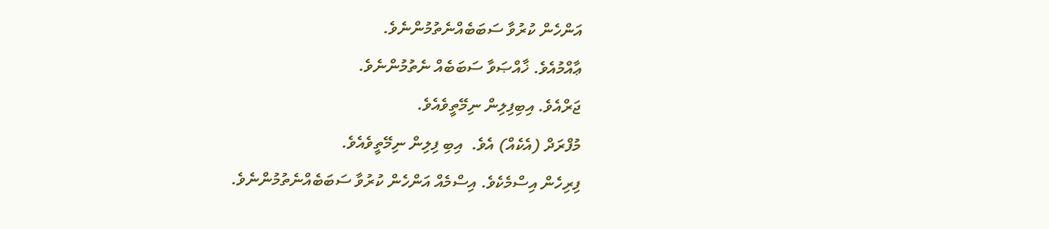އަންހެން ކުރުވާ ސަބަބެއްނެތުމުންނެވެ.
ޢާއްމުއެވެ. ޚާއްޞަވާ ސަބަބެއް ނެތުމުންނެވެ.
ޖަރްއެވެ. އިބިފިލިން ނިމޭތީވެއެވެ.
މުފްރަދް (އެކެއް) އެވެ.  އިބި ފިލިން ނިމޭތީވެއެވެ.
ފިރިހެން އިސްމެކެވެ. އިސްމެއް އަންހެން ކުރުވާ ސަބަބެއްނެތުމުންނެވެ.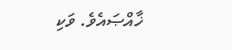ޚާއްޞައެވެ. ވަކި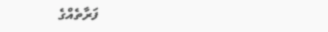ފަރާތެއްގެ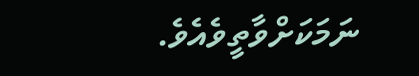ނަމަކަށްވާތީވެއެވެ.